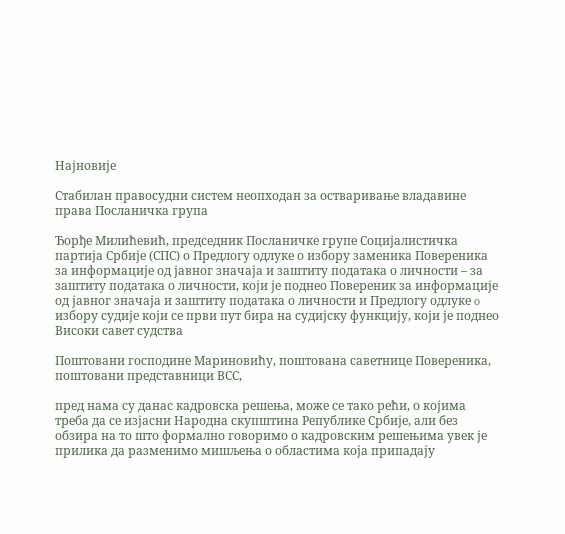Најновије

Стабилан правосудни систем неопходан за остваривање владавине права Посланичка група

Ђорђе Милићевић, председник Посланичке групе Социјалистичка партија Србије (СПС) о Предлогу одлуке о избору заменика Повереника за информације од јавног значаја и заштиту података о личности – за заштиту података о личности, који је поднео Повереник за информације од јавног значаја и заштиту података о личности и Предлогу одлуке o избору судије који се први пут бира на судијску функцију, који је поднео Високи савет судства

Поштовани господине Мариновићу, поштована саветнице Повереника, поштовани представници ВСС,

пред нама су данас кадровска решења, може се тако рећи, о којима треба да се изјасни Народна скупштина Републике Србије, али без обзира на то што формално говоримо о кадровским решењима увек је прилика да разменимо мишљења о областима која припадају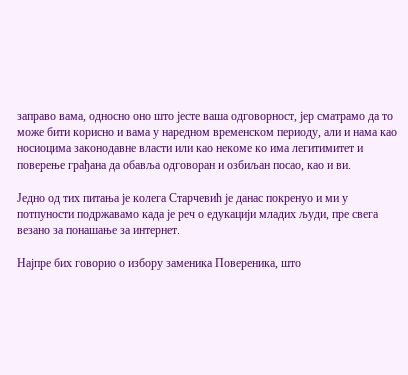заправо вама, односно оно што јесте ваша одговорност, јер сматрамо да то може бити корисно и вама у наредном временском периоду, али и нама као носиоцима законодавне власти или као некоме ко има легитимитет и поверење грађана да обавља одговоран и озбиљан посао, као и ви.

Једно од тих питања је колега Старчевић је данас покренуо и ми у потпуности подржавамо када је реч о едукацији младих људи, пре свега везано за понашање за интернет.

Најпре бих говорио о избору заменика Повереника, што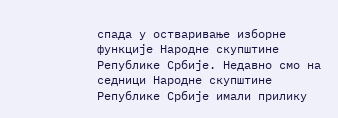спада у остваривање изборне функције Народне скупштине Републике Србије. Недавно смо на седници Народне скупштине Републике Србије имали прилику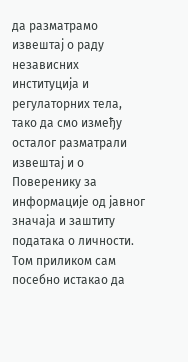да разматрамо извештај о раду независних институција и регулаторних тела, тако да смо између осталог разматрали извештај и о Поверенику за информације од јавног значаја и заштиту података о личности. Том приликом сам посебно истакао да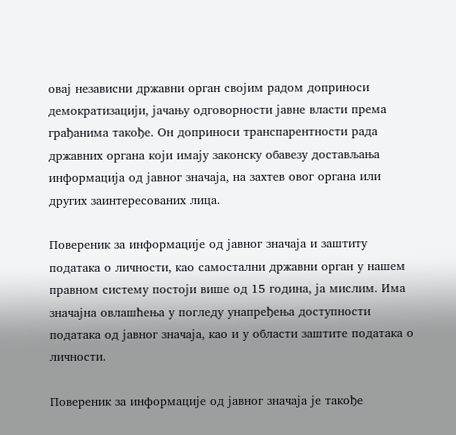овај независни државни орган својим радом доприноси демократизацији, јачању одговорности јавне власти према грађанима такође. Он доприноси транспарентности рада државних органа који имају законску обавезу достављања информација од јавног значаја, на захтев овог органа или других заинтересованих лица.

Повереник за информације од јавног значаја и заштиту података о личности, као самостални државни орган у нашем правном систему постоји више од 15 година, ја мислим. Има значајна овлашћења у погледу унапређења доступности података од јавног значаја, као и у области заштите података о личности.

Повереник за информације од јавног значаја је такође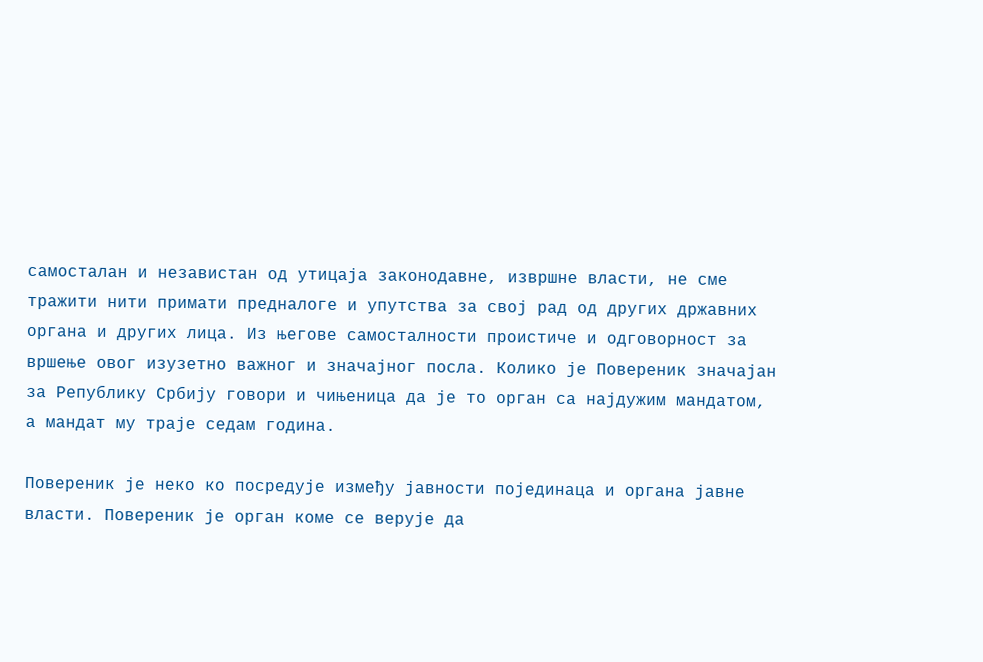самосталан и независтан од утицаја законодавне, извршне власти, не сме тражити нити примати предналоге и упутства за свој рад од других државних органа и других лица. Из његове самосталности проистиче и одговорност за вршење овог изузетно важног и значајног посла. Колико је Повереник значајан за Републику Србију говори и чињеница да је то орган са најдужим мандатом, а мандат му траје седам година.

Повереник је неко ко посредује између јавности појединаца и органа јавне власти. Повереник је орган коме се верује да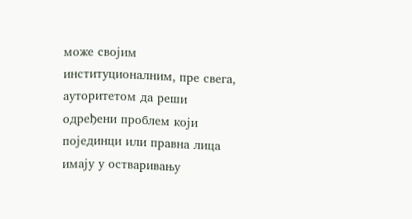може својим институционалним, пре свега, ауторитетом да реши одређени проблем који појединци или правна лица имају у остваривању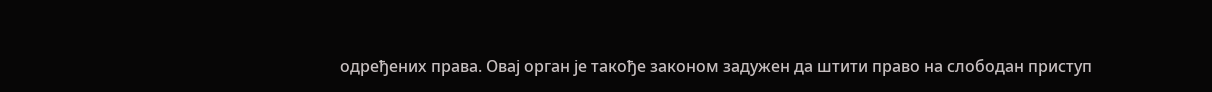одређених права. Овај орган је такође законом задужен да штити право на слободан приступ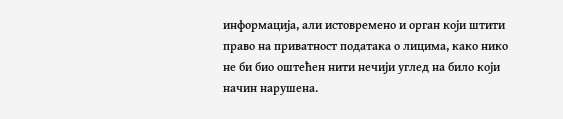информација, али истовремено и орган који штити право на приватност података о лицима, како нико не би био оштећен нити нечији углед на било који начин нарушена.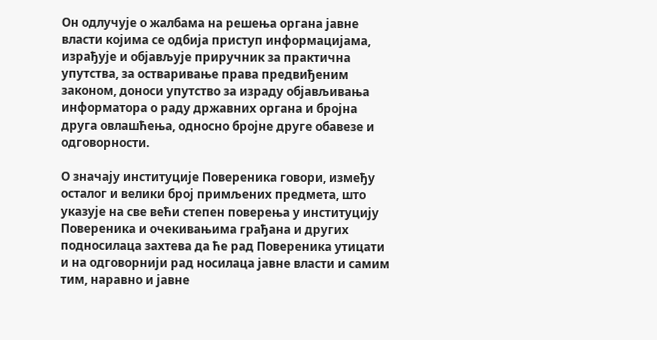Он одлучује о жалбама на решења органа јавне власти којима се одбија приступ информацијама, израђује и објављује приручник за практична упутства, за остваривање права предвиђеним законом, доноси упутство за израду објављивања информатора о раду државних органа и бројна друга овлашћења, односно бројне друге обавезе и одговорности.

О значају институције Повереника говори, између осталог и велики број примљених предмета, што указује на све већи степен поверења у институцију Повереника и очекивањима грађана и других подносилаца захтева да ће рад Повереника утицати и на одговорнији рад носилаца јавне власти и самим тим, наравно и јавне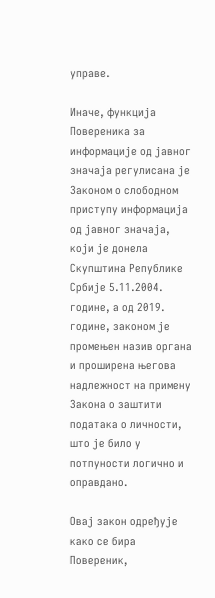управе.

Иначе, функција Повереника за информације од јавног значаја регулисана је Законом о слободном приступу информација од јавног значаја, који је донела Скупштина Републике Србије 5.11.2004. године, а од 2019. године, законом је промењен назив органа и проширена његова надлежност на примену Закона о заштити података о личности, што је било у потпуности логично и оправдано.

Овај закон одређује како се бира Повереник,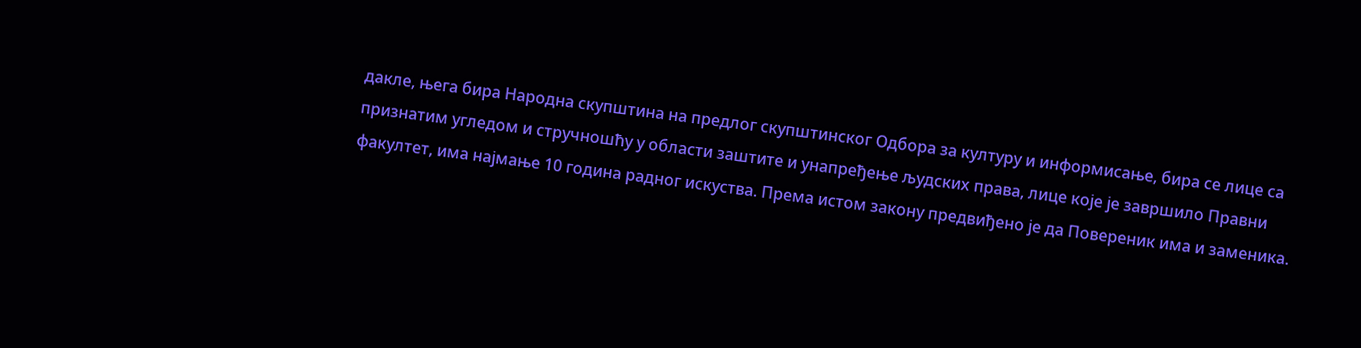дакле, њега бира Народна скупштина на предлог скупштинског Одбора за културу и информисање, бира се лице са признатим угледом и стручношћу у области заштите и унапређење људских права, лице које је завршило Правни факултет, има најмање 10 година радног искуства. Према истом закону предвиђено је да Повереник има и заменика.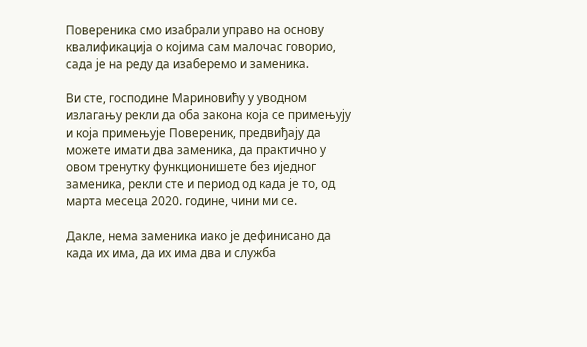Повереника смо изабрали управо на основу квалификација о којима сам малочас говорио, сада је на реду да изаберемо и заменика.

Ви сте, господине Мариновићу у уводном излагању рекли да оба закона која се примењују и која примењује Повереник, предвиђају да можете имати два заменика, да практично у овом тренутку функционишете без иједног заменика, рекли сте и период од када је то, од марта месеца 2020. године, чини ми се.

Дакле, нема заменика иако је дефинисано да када их има, да их има два и служба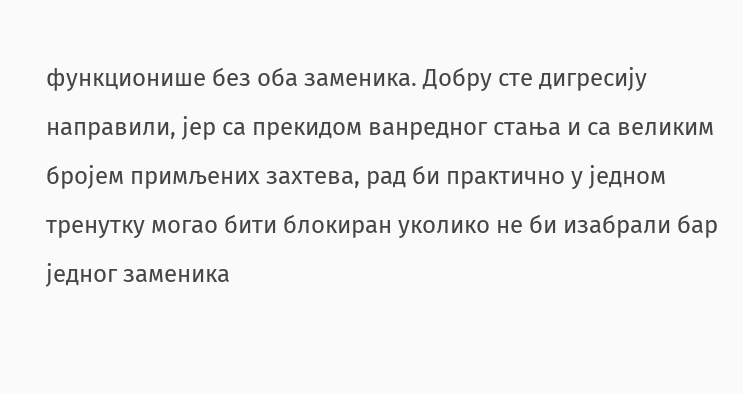функционише без оба заменика. Добру сте дигресију направили, јер са прекидом ванредног стања и са великим бројем примљених захтева, рад би практично у једном тренутку могао бити блокиран уколико не би изабрали бар једног заменика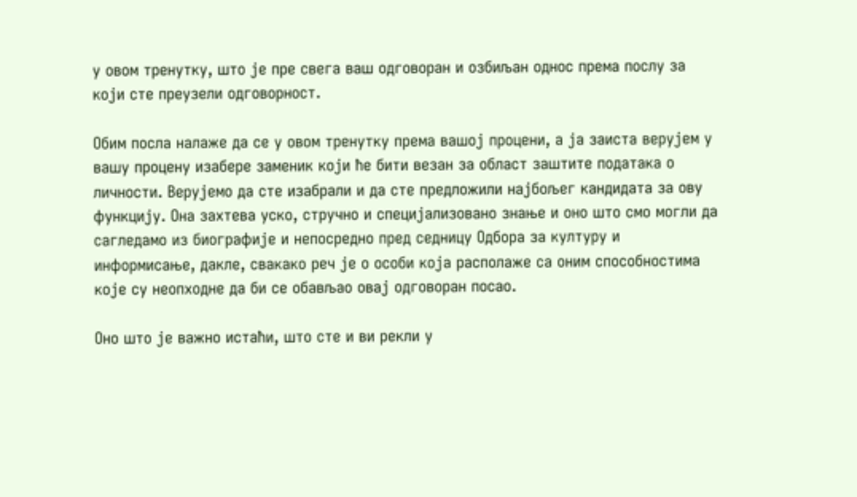у овом тренутку, што је пре свега ваш одговоран и озбиљан однос према послу за који сте преузели одговорност.

Обим посла налаже да се у овом тренутку према вашој процени, а ја заиста верујем у вашу процену изабере заменик који ће бити везан за област заштите података о личности. Верујемо да сте изабрали и да сте предложили најбољег кандидата за ову функцију. Она захтева уско, стручно и специјализовано знање и оно што смо могли да сагледамо из биографије и непосредно пред седницу Одбора за културу и информисање, дакле, свакако реч је о особи која располаже са оним способностима које су неопходне да би се обављао овај одговоран посао.

Оно што је важно истаћи, што сте и ви рекли у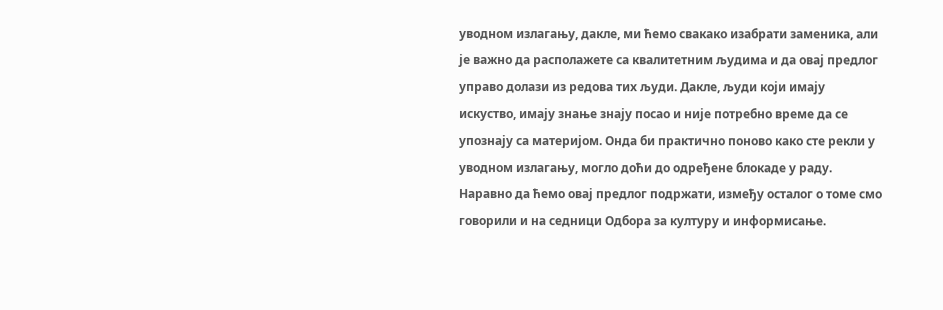уводном излагању, дакле, ми ћемо свакако изабрати заменика, али је важно да располажете са квалитетним људима и да овај предлог управо долази из редова тих људи. Дакле, људи који имају искуство, имају знање знају посао и није потребно време да се упознају са материјом. Онда би практично поново како сте рекли у уводном излагању, могло доћи до одређене блокаде у раду. Наравно да ћемо овај предлог подржати, између осталог о томе смо говорили и на седници Одбора за културу и информисање.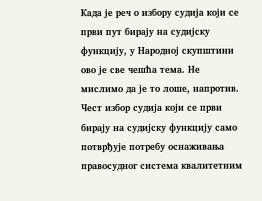Када је реч о избору судија који се први пут бирају на судијску функцију, у Народној скупштини ово је све чешћа тема. Не мислимо да је то лоше, напротив. Чест избор судија који се први бирају на судијску функцију само потврђује потребу оснаживања правосудног система квалитетним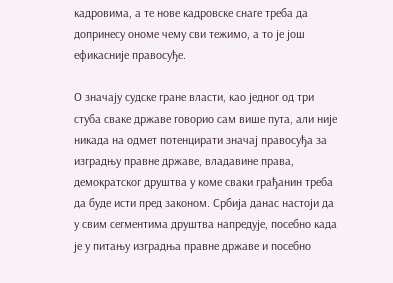кадровима, а те нове кадровске снаге треба да допринесу ономе чему сви тежимо, а то је још ефикасније правосуђе.

О значају судске гране власти, као једног од три стуба сваке државе говорио сам више пута, али није никада на одмет потенцирати значај правосуђа за изградњу правне државе, владавине права, демократског друштва у коме сваки грађанин треба да буде исти пред законом. Србија данас настоји да у свим сегментима друштва напредује, посебно када је у питању изградња правне државе и посебно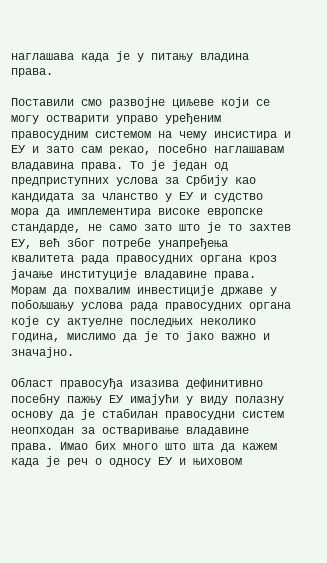наглашава када је у питању владина права.

Поставили смо развојне циљеве који се могу остварити управо уређеним правосудним системом на чему инсистира и ЕУ и зато сам рекао, посебно наглашавам владавина права. То је један од предприступних услова за Србију као кандидата за чланство у ЕУ и судство мора да имплементира високе европске стандарде, не само зато што је то захтев ЕУ, већ због потребе унапређења квалитета рада правосудних органа кроз јачање институције владавине права. Морам да похвалим инвестиције државе у побољшању услова рада правосудних органа које су актуелне последњих неколико година, мислимо да је то јако важно и значајно.

Област правосуђа изазива дефинитивно посебну пажњу ЕУ имајући у виду полазну основу да је стабилан правосудни систем неопходан за остваривање владавине права. Имао бих много што шта да кажем када је реч о односу ЕУ и њиховом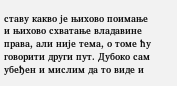ставу какво је њихово поимање и њихово схватање владавине права, али није тема, о томе ћу говорити други пут. Дубоко сам убеђен и мислим да то виде и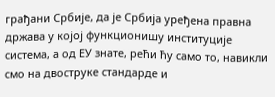грађани Србије, да је Србија уређена правна држава у којој функционишу институције система, а од ЕУ знате, рећи ћу само то, навикли смо на двоструке стандарде и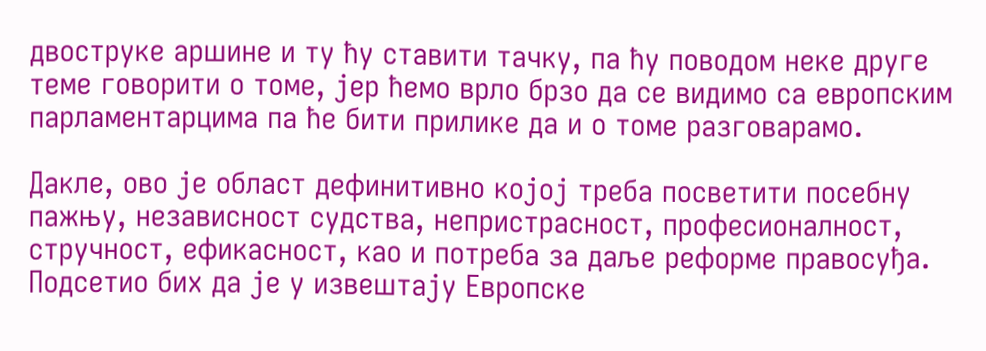двоструке аршине и ту ћу ставити тачку, па ћу поводом неке друге теме говорити о томе, јер ћемо врло брзо да се видимо са европским парламентарцима па ће бити прилике да и о томе разговарамо.

Дакле, ово је област дефинитивно којој треба посветити посебну пажњу, независност судства, непристрасност, професионалност, стручност, ефикасност, као и потреба за даље реформе правосуђа. Подсетио бих да је у извештају Европске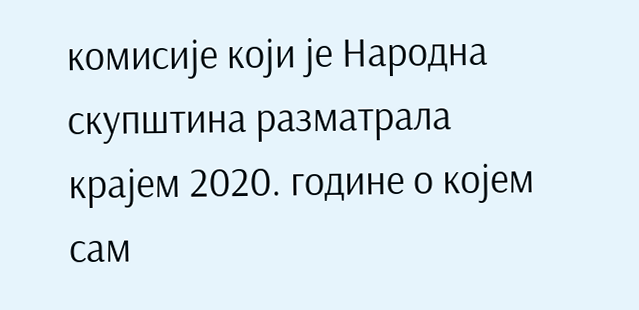комисије који је Народна скупштина разматрала крајем 2020. године о којем сам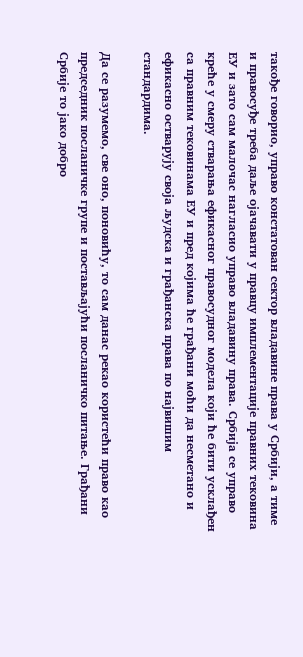такође говорио, управо констатован сектор владавине права у Србији, а тиме и правосуђе треба даље ојачавати у правцу имплементације правних тековина ЕУ и зато сам малочас нагласио управо владавину права. Србија се управо креће у смеру стварања ефикасног правосудног модела који ће бити усклађен са правним тековинама ЕУ и пред којима ће грађани моћи да несметано и ефикасно остварују своја људска и грађанска права по највишим стандардима.

Да се разумемо, све оно, поновићу, то сам данас рекао користећи право као председник посланичке групе и постављајући посланичко питање. Грађани Србије то јако добро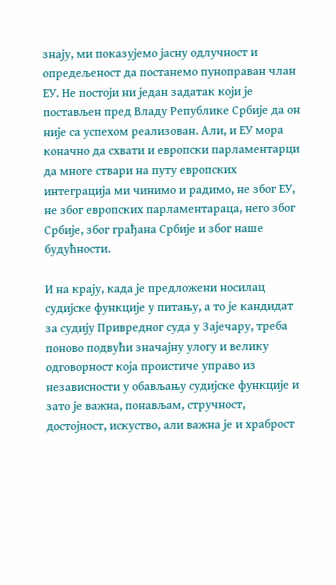знају, ми показујемо јасну одлучност и опредељеност да постанемо пуноправан члан ЕУ. Не постоји ни један задатак који је постављен пред Владу Републике Србије да он није са успехом реализован. Али, и ЕУ мора коначно да схвати и европски парламентарци да многе ствари на путу европских интеграција ми чинимо и радимо, не због ЕУ, не због европских парламентараца, него због Србије, због грађана Србије и због наше будућности.

И на крају, када је предложени носилац судијске функције у питању, а то је кандидат за судију Привредног суда у Зајечару, треба поново подвући значајну улогу и велику одговорност која проистиче управо из независности у обављању судијске функције и зато је важна, понављам, стручност, достојност, искуство, али важна је и храброст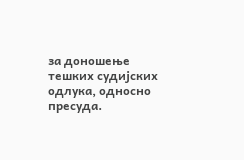за доношење тешких судијских одлука, односно пресуда.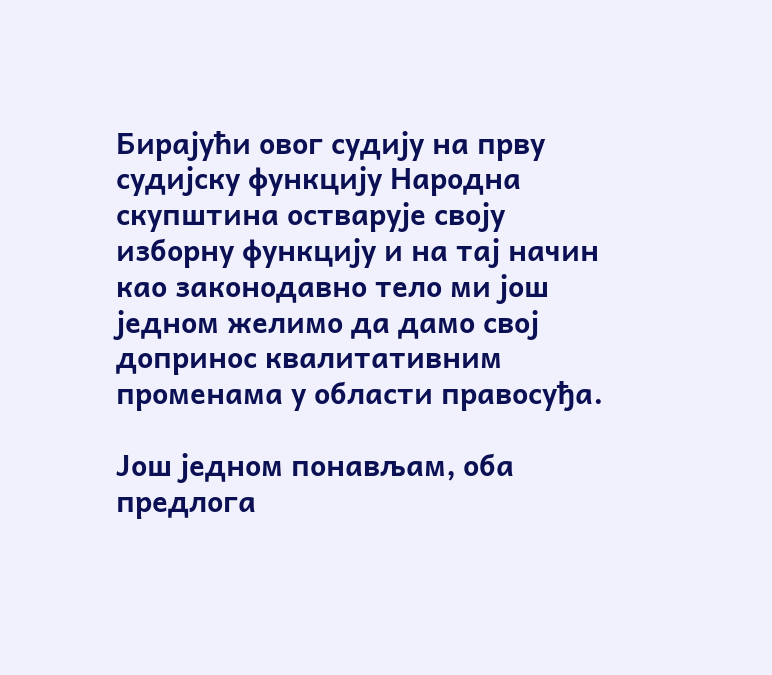Бирајући овог судију на прву судијску функцију Народна скупштина остварује своју изборну функцију и на тај начин као законодавно тело ми још једном желимо да дамо свој допринос квалитативним променама у области правосуђа.

Још једном понављам, оба предлога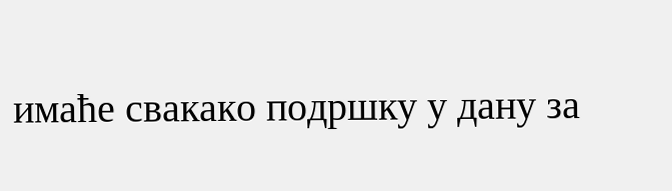имаће свакако подршку у дану за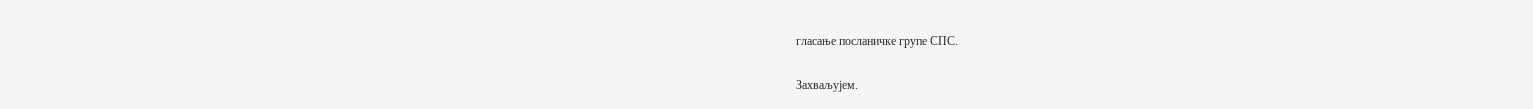гласање посланичке групе СПС.

Захваљујем.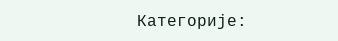Категорије: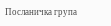Посланичка група